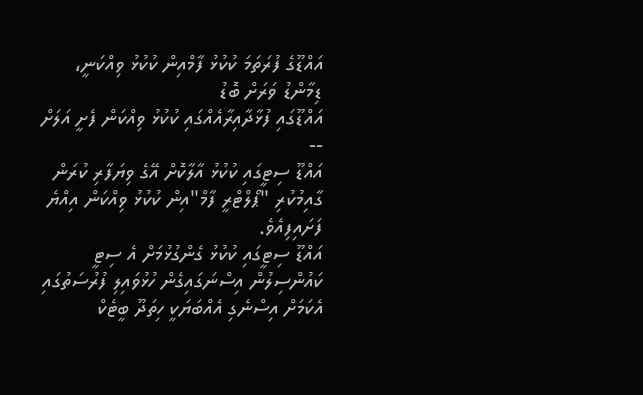އައްޑޫގެ ފުރަތަމަ ކުކުޅު ފާމްއިން ކުކުޅު ވިއްކަނީ، ޑިމާންޑު ވަރަށް ބޮޑު
އައްޑޫގައި ފުޅާދާއިރާއެއްގައި ކުކުޅު ވިއްކަން ފެށީ އަލަށް --
އައްޑޫ ސިޓީގައި ކުކުޅު އާލާކޮށް އޭގެ ވިޔަފާރި ކުރަން ގާއިމުކުރި "ޕޯލްޓްރީ ފާމް"އިން ކުކުޅު ވިއްކަން އިއްޔެ ފަށައިފިއެވެ.
އައްޑޫ ސިޓީގައި ކުކުޅު ގެންގުޅުމަށް އެ ސިޓީ ކައުންސިލުން އިސްނަގައިގެން ހުޅުވައިލި ފުރުސަތުގައި އެކަމަށް އިސްނެގި އެއްބަޔަކީ ހިތަދޫ ބީޓެކް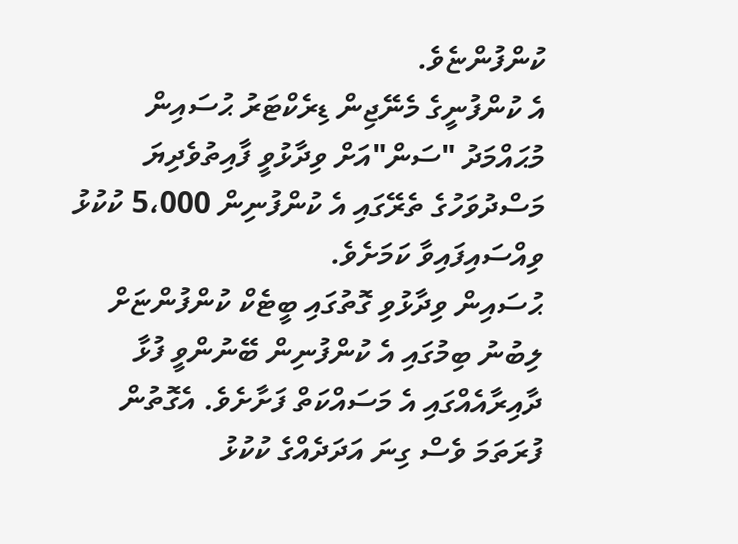ކުންފުންޏެވެ.
އެ ކުންފުނީގެ މެނޭޖިން ޑިރެކްޓަރު ޙުސައިން މުޙައްމަދު "ސަން"އަށް ވިދާޅުވީ ފާއިތުވެދިޔަ މަސްދުވަހުގެ ތެރޭގައި އެ ކުންފުނިން 5،000 ކުކުޅު ވިއްސައިފައިވާ ކަމަށެވެ.
ޙުސައިން ވިދާޅުވި ގޮތުގައި ބީޓެކް ކުންފުންޏަށް ލިބުނު ބިމުގައި އެ ކުންފުނިން ބޭނުންވީ ފުޅާ ދާއިރާއެއްގައި އެ މަސައްކަތް ފަށާށެވެ. އެގޮތުން ފުރަތަމަ ވެސް ގިނަ އަދަދެއްގެ ކުކުޅު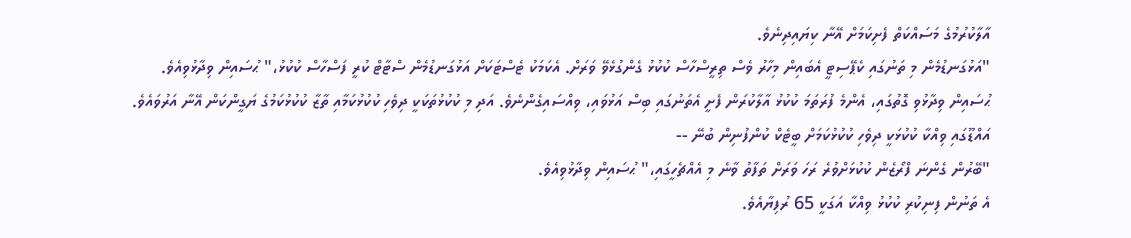އާލާކުރުމުގެ މަސައްކަތް ފެށިކަމަށް އޭނާ ކިޔައިދިނެވެ.
"އަޅުގަނޑުމެން މި ތަނުގައި ކެޕޭސިޓީ އެބައިން މިހާރު ވެސް ތިރީސްހާސް ކުކުޅު ގެންގުޅެވޭ ވަރަށް. އެކަމަކު ޓެސްޓަކަށް އަޅުގަނޑުމެން ސްޓާޓް ކުރީ ފަސްހާސް ކުކުޅު،" ޙުސައިން ވިދާޅުވިއެވެ.
ޙުސައިން ވިދާޅުވި ގޮތުގައި، އެންމެ ފުރަތަމަ ކުކުޅު އާލާކުރަން ފެށީ އެތަނުގައި ބިސް އަޅުވައި، ވިއްސައިގެންނެވެ. އަދި މި ކުކުޅުތަކަކީ ދިވެހި ކުކުޅުކަމާއި ތާޒާ ކުކުޅުކަމުގެ ޔަގީންކަން އޭނާ އަރުވައެވެ.
އައްޑޫގައި ވިއްކާ ކުކުޅަކީ ދިވެހި ކުކުޅުކަމަށް ބީޓެކް ކުންފުނިން ބުނޭ --
"ބޭރުން ގެންނަ ފްރޯޒެން ކުކުޅަށްވުރެ ރަހަ ވަރަށް ތަފާތު ވާނެ މި އެއްޗެހީގައި،" ޙުސައިން ވިދާޅުވިއެވެ.
އެ ތަނުން ފިނިކުރި ކުކުޅު ވިއްކާ އަގަކީ 65 ރުފިޔާއެވެ.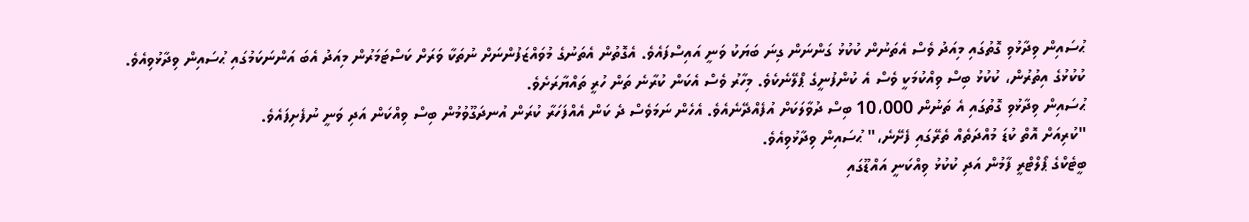ޙުސައިން ވިދާޅުވި ގޮތުގައި މިއަދު ވެސް އެތަނުން ކުކުޅު ގަންނަން ގިނަ ބަޔަކު ވަނީ އައިސްފައެވެ. އެގޮތުން އެތަނުގެ މުވައްޒަފުންނަށް ނުތަކާ ވަރަށް ކަސްޓަމަރުން މިއަދު އެބަ އަންނަކަމުގައި ޙުސައިން ވިދާޅުވިއެވެ.
ކުކުޅުގެ އިތުރުން، ކުކުޅު ބިސް ވިއްކުމަކީ ވެސް އެ ކުންފުނީގެ ޕްލޭނެކެވެ. މިހާރު ވެސް އެކަން ކުރާނެ ތަން ހުރީ ތައްޔާރަށެވެ.
ޙުސައިން ވިދާޅުވި ގޮތުގައި އެ ތަނުން 10،000 ބިސް ދުވާލަކަށް އުފެއްދޭނެއެވެ. އެހެން ނަމަވެސް ދެ ކަން އެއްފަހަރާ ކުރަން އުނދަގޫވުމުން ބިސް ވިއްކަން އަދި ވަނީ ނުފެށިފައެވެ.
"ކުރިއަށް އޮތް ކުޑަ މުއްދަތެއް ތެރޭގައި ފެށޭނެ،" ޙުސައިން ވިދާޅުވިއެވެ.
ބީޓެކްގެ ޕޯލްޓްރީ ފާމުން އަދި ކުކުޅު ވިއްކަނީ އައްޑޫގައި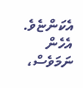އެކަންޏެވެ. އެހެން ނަމަވެސް،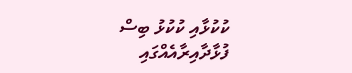ކުކުޅާއި ކުކުޅު ބިސް ފުޅާދާއިރާއެއްގައި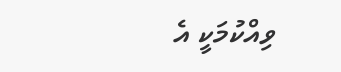ވިއްކުމަކީ އެ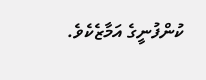ކުންފުނީގެ އަމާޒެކެވެ.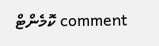comment ކޮމެންޓް